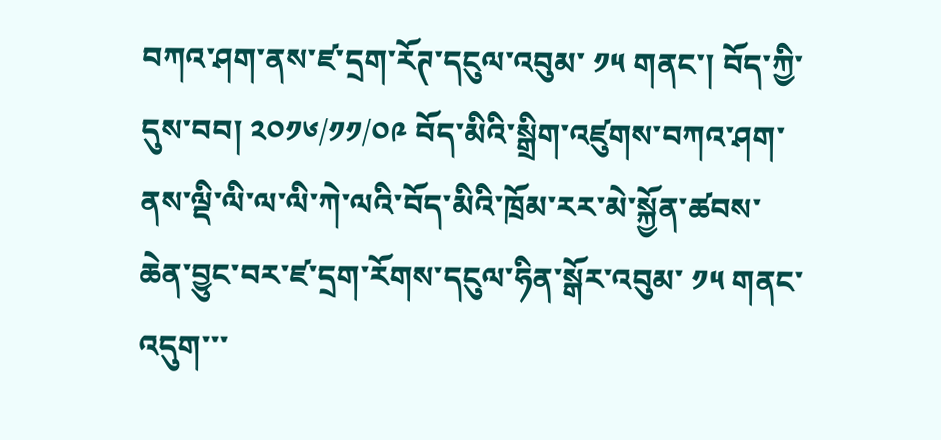བཀའ་ཤག་ནས་ཛ་དྲག་རོཊ་དངུལ་འབུམ་ ༡༥ གནང་། བོད་ཀྱི་དུས་བབ། ༢༠༡༦/༡༡/༠༩ བོད་མིའི་སྒྲིག་འཛུགས་བཀའ་ཤག་ནས་ལྡི་ལི་ལ་ལི་ཀེ་ལའི་བོད་མིའི་ཁྲོམ་རར་མེ་སྐྱོན་ཚབས་ཆེན་བྱུང་བར་ཛ་དྲག་རོགས་དངུལ་ཧིན་སྒོར་འབུམ་ ༡༥ གནང་འདུག་་་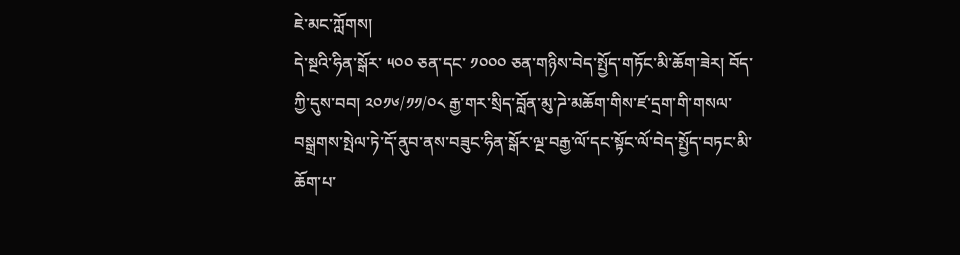ཇེ་མང་ཀློགས།
དེ་སྔའི་ཧིན་སྒོར་ ༥༠༠ ཅན་དང་ ༡༠༠༠ ཅན་གཉིས་བེད་སྤྱོད་གཏོང་མི་ཆོག་ཟེར། བོད་ཀྱི་དུས་བབ། ༢༠༡༦/༡༡/༠༨ རྒྱ་གར་སྲིད་བློན་མུ་ཌེ་མཆོག་གིས་ཛ་དྲག་གི་གསལ་བསྒྲགས་སྤེལ་ཏེ་དོ་ནུབ་ནས་བཟུང་ཧིན་སྒོར་ལྔ་བརྒྱ་ལོ་དང་སྟོང་ལོ་བེད་སྤྱོད་བཏང་མི་ཆོག་པ་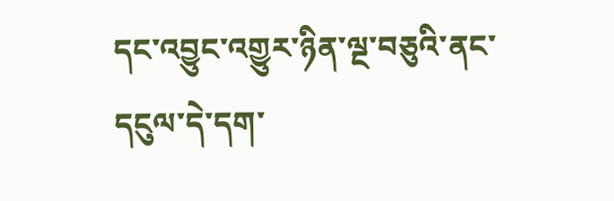དང་འབྱུང་འགྱུར་ཉིན་ལྔ་བཅུའི་ནང་དངུལ་དེ་དག་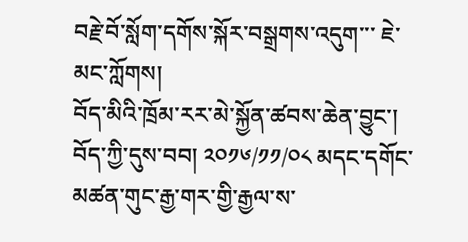བརྗེ་བོ་སློག་དགོས་སྐོར་བསྒྲགས་འདུག་་་ ཇེ་མང་ཀློགས།
བོད་མིའི་ཁྲོམ་རར་མེ་སྐྱོན་ཚབས་ཆེན་བྱུང་། བོད་ཀྱི་དུས་བབ། ༢༠༡༦/༡༡/༠༨ མདང་དགོང་མཚན་གུང་རྒྱ་གར་གྱི་རྒྱལ་ས་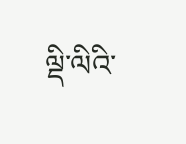ལྡི་ལིའི་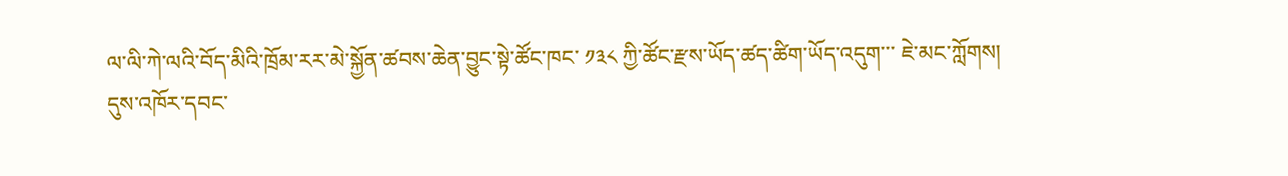ལ་ལི་ཀེ་ལའི་བོད་མིའི་ཁྲོམ་རར་མེ་སྐྱོན་ཚབས་ཆེན་བྱུང་སྟེ་ཚོང་ཁང་ ༡༣༨ ཀྱི་ཚོང་རྫས་ཡོད་ཚད་ཚིག་ཡོད་འདུག་་་ ཇེ་མང་ཀློགས།
དུས་འཁོར་དབང་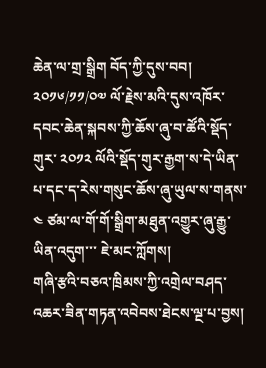ཆེན་ལ་གྲ་སྒྲིག བོད་ཀྱི་དུས་བབ། ༢༠༡༦/༡༡/༠༧ ལོ་རྗེས་མའི་དུས་འཁོར་དབང་ཆེན་སྐབས་ཀྱི་ཆོས་ཞུ་བ་ཚོའི་སྡོད་གུར་ ༢༠༡༢ ལོའི་སྡོད་གུར་རྒྱག་ས་དེ་ཡིན་པ་དང་ད་རེས་གསུང་ཆོས་ཞུ་ཡུལ་ས་གནས་ ༤ ཙམ་ལ་གོ་གོ་སྒྲིག་མཐུན་འགྱུར་ཞུ་རྒྱུ་ཡིན་འདུག་་་ ཇེ་མང་ཀློགས།
གཞི་རྩའི་བཅའ་ཁྲིམས་ཀྱི་འགྲེལ་བཤད་འཆར་ཟིན་གཏན་འབེབས་ཐེངས་ལྔ་པ་བྱས།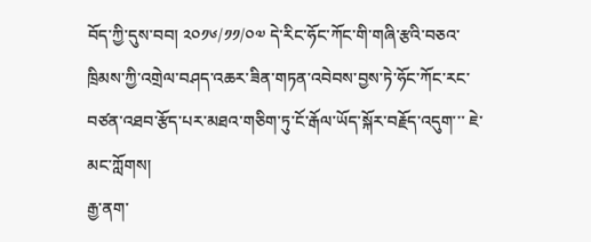བོད་ཀྱི་དུས་བབ། ༢༠༡༦/༡༡/༠༧ དེ་རིང་ཧོང་ཀོང་གི་གཞི་རྩའི་བཅའ་ཁྲིམས་ཀྱི་འགྲེལ་བཤད་འཆར་ཟིན་གཏན་འབེབས་བྱས་ཏེ་ཧོང་ཀོང་རང་བཙན་འཐབ་རྩོད་པར་མཐའ་གཅིག་ཏུ་ངོ་རྒོལ་ཡོད་སྐོར་བརྗོད་འདུག་་་ ཇེ་མང་ཀློགས།
རྒྱ་ནག་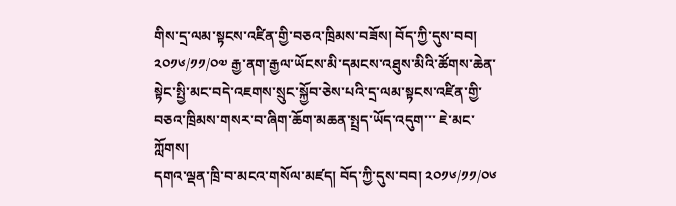གིས་དྲ་ལམ་སྟངས་འཛིན་གྱི་བཅའ་ཁྲིམས་བཟོས། བོད་ཀྱི་དུས་བབ། ༢༠༡༦/༡༡/༠༧ རྒྱ་ནག་རྒྱལ་ཡོངས་མི་དམངས་འཐུས་མིའི་ཚོགས་ཆེན་སྟེང་སྤྱི་མང་བདེ་འཇགས་སྲུང་སྐྱོབ་ཅེས་པའི་དྲ་ལམ་སྟངས་འཛིན་གྱི་བཅའ་ཁྲིམས་གསར་བ་ཞིག་ཆོག་མཆན་སྤྲད་ཡོད་འདུག་་་ ཇེ་མང་ཀློགས།
དགའ་ལྡན་ཁྲི་བ་མངའ་གསོལ་མཛད། བོད་ཀྱི་དུས་བབ། ༢༠༡༦/༡༡/༠༦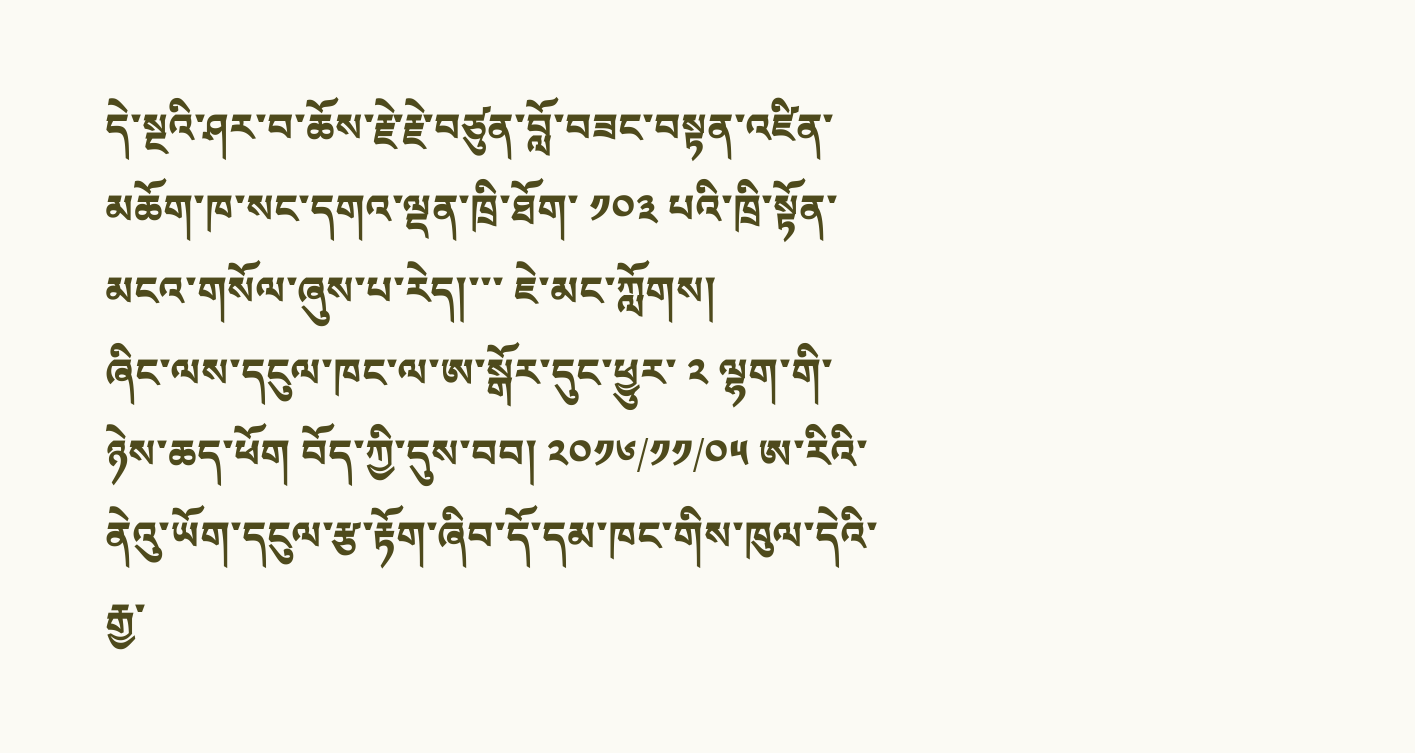དེ་སྔའི་ཤར་བ་ཆོས་རྗེ་རྗེ་བཙུན་བློ་བཟང་བསྟན་འཛིན་མཆོག་ཁ་སང་དགའ་ལྡན་ཁྲི་ཐོག་ ༡༠༣ པའི་ཁྲི་སྟོན་མངའ་གསོལ་ཞུས་པ་རེད།་་་ ཇེ་མང་ཀློགས།
ཞིང་ལས་དངུལ་ཁང་ལ་ཨ་སྒོར་དུང་ཕྱུར་ ༢ ལྷག་གི་ཉེས་ཆད་ཕོག བོད་ཀྱི་དུས་བབ། ༢༠༡༦/༡༡/༠༥ ཨ་རིའི་ནེའུ་ཡོག་དངུལ་རྩ་རྟོག་ཞིབ་དོ་དམ་ཁང་གིས་ཁུལ་དེའི་རྒྱ་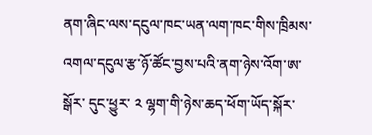ནག་ཞིང་ལས་དངུལ་ཁང་ཡན་ལག་ཁང་གིས་ཁྲིམས་འགལ་དངུལ་རྩ་ཉོ་ཚོང་བྱས་པའི་ནག་ཉེས་འོག་ཨ་སྒོར་ དུང་ཕྱུར་ ༢ ལྷག་གི་ཉེས་ཆད་ཕོག་ཡོད་སྐོར་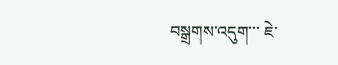བསྒྲགས་འདུག་་་ ཇེ་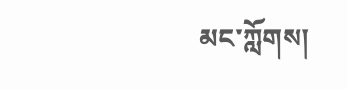མང་ཀློགས།